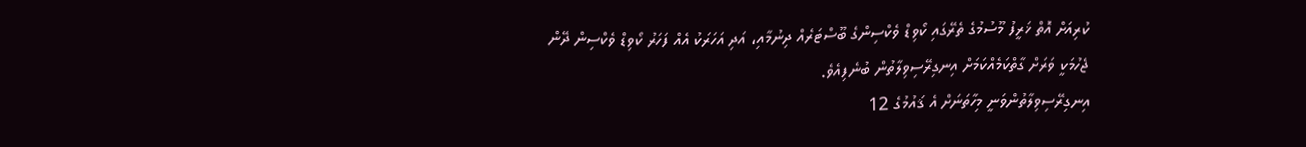ކުރިއަށް އޮތް ޚަރީފު މޫސުމުގެ ތެރޭގައި ކޯވިޑް ވެކްސިންގެ ބޫސްޓަރެއް ދިނުމާއި، އަދި އަހަރަކު އެއް ފަހަރު ކޯވިޑް ވެކްސިން ދޭން ޖެހުމަކީ ވަރަށް ގާތްކަމެއްކަމަށް އިނގިރޭސިވިލާތުން ބުނެފިއެވެ.
އިނގިރޭސިވިލާތުންވަނީ މިހާތަނަށް އެ ޤައުމުގެ 12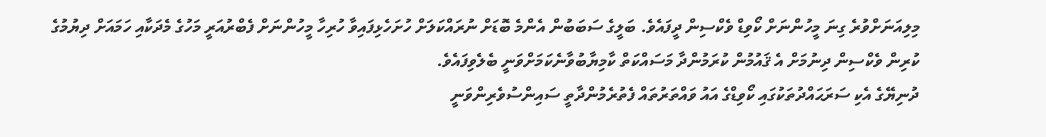މިލިއަނަށްވުރެ ގިނަ މީހުންނަށް ކޯވިޑް ވެކްސިން ދީފައެވެ. ބަލީގެ ސަބަބުން އެންމެ ބޮޑަށް ނުރައްކަލަށް ހުށަހެޅިފައިވާ ހުރިހާ މީހުންނަށް ފެބްރުއަރީ މަހުގެ މެދަކާއި ހަމައަށް ދިޔުމުގެ ކުރިން ވެކްސިން ދިނުމަށް އެ ޤައުމުން ކުރަމުންދާ މަސައްކަތް ކާމިޔާބުވާނެކަމަށްވަނީ ބެލެވިފައެވެ.
ދުނިޔޭގެ އެކި ސަރަޙައްދުތަކުގައި ކޯވިޑްގެ އައު ވައްތަރުތައް ފެތުރެމުންދާތީ ސައިންސުވެރިންވަނީ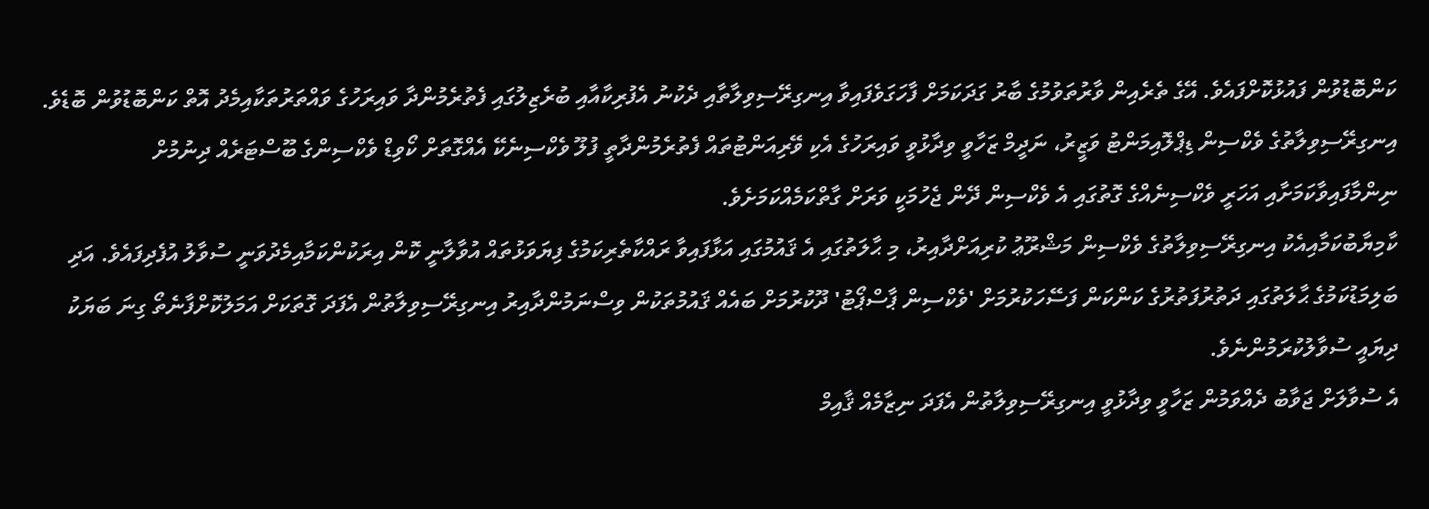ކަންބޮޑުވުން ފައުޅުކޮށްފައެވެ. އޭގެ ތެރެއިން ވާރުތަވުމުގެ ބާރު ގަދަކަމަށް ފާހަގަވެފައިވާ އިނގިރޭސިވިލާތާއި ދެކުނު އެފުރިކާއާއި ބުރެޒިލުގައި ފެތުރެމުންދާ ވައިރަހުގެ ވައްތަރުތަކާއިމެދު އޮތް ކަންބޮޑުވުން ބޮޑެވެ.
އިނގިރޭސިވިލާތުގެ ވެކްސިން ޑިޕްލޮއިމަންޓު ވަޒީރު، ނަދީމް ޒަހާވީ ވިދާޅުވީ ވައިރަހުގެ އެކި ވޭރިއަންޓުތައް ފެތުރެމުންދާތީ ފުލޫ ވެކްސިނެކޭ އެއްގޮތަށް ކޯވިޑް ވެކްސިންގެ ބޫސްޓަރެއް ދިނުމުށް ނިންމާފައިވާކަމަށާއި އަހަރީ ވެކްސިނެއްގެ ގޮތުގައި އެ ވެކްސިން ދޭން ޖެހުމަކީ ވަރަށް ގާތްކަމެއްކަމަށެވެ.
ކާމިޔާބުކަމާއިއެކު އިނގިރޭސިވިލާތުގެ ވެކްސިން މަޝްރޫޢު ކުރިއަށްދާއިރު، މި ޙާލަތުގައި އެ ޤައުމުގައި އަޅާފައިވާ ރައްކާތެރިކަމުގެ ފިޔަވަޅުތައް އުވާލާނީ ކޮން އިރަކުންކަމާއިމެދުވަނީ ސުވާލު އުފެދިފައެވެ. އަދި ބަލިމަޑުކަމުގެ ޙާލަތުގައި ދަތުރުފަތުރުގެ ކަންކަން ފަސޭހަކުރުމަށް 'ވެކްސިން ޕާސްޕޯޓު' ދޫކުރުމަށް ބައެއް ޤައުމުތަކުން ވިސްނަމުންދާއިރު އިނގިރޭސިވިލާތުން އެފަދަ ގޮތަކަށް އަމަލުކޮށްފާނެތޯ ގިނަ ބަޔަކު ދިޔައީ ސުވާލުކުރަމުންނެވެ.
އެ ސުވާލަށް ޖަވާބު ދެއްވަމުން ޒަހާވީ ވިދާޅުވީ އިނގިރޭސިވިލާތުން އެފަދަ ނިޒާމެއް ޤާއިމް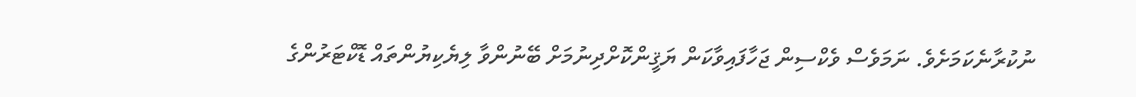ނުކުރާނެކަމަށެވެ. ނަމަވެސް ވެކްސިން ޖަހާފައިވާކަން ޔަޤީންކޮށްދިނުމަށް ބޭނުންވާ ލިޔެކިޔުންތައް ޑޮކްޓަރުންގެ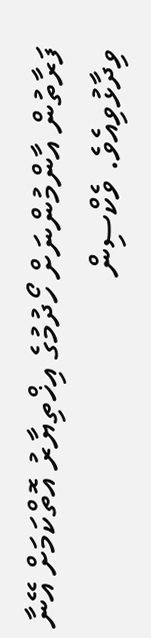ފަރާތުން އާންމުންނަށް ހޯދުމުގެ އިޚްތިޔާރު އޮތްކަމަށް އޭނާ ވިދާޅުވިއެވެ. ވެކްސިން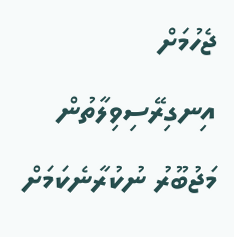ޖެހުމަށް އިނގިރޭސިވިލާތުން މަޖުބޫރު ނުކުރާނެކަމަށް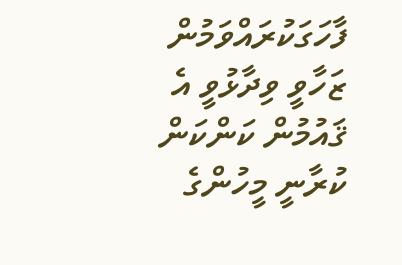ފާހަގަކުރައްވަމުން ޒަހާވީ ވިދާޅުވީ އެ ޤައުމުން ކަންކަން ކުރާނީ މީހުންގެ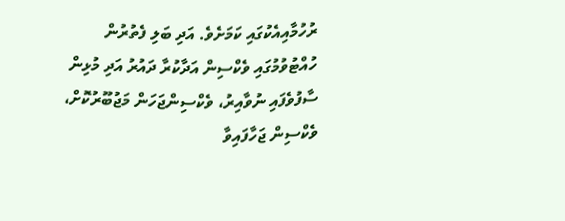ރުހުމާއިއެކުގައި ކަމަށެވެ. އަދި ބަލި ފެތުރުން ހުއްޓުވުމުގައި ވެކްސިން އަދާކުރާ ދައުރު އަދި މުޅިން ސާފުވެފައި ނުވާއިރު، ވެކްސިންޖަހަން މަޖުބޫރުކޮށް، ވެކްސިން ޖަހާފައިވާ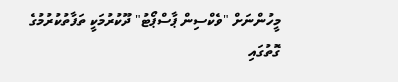މީހުންނަށް "ވެކްސިން ޕާސްޕޯޓު" ދޫކުރުމަކީ ތަފާތުކުރުމުގެ ގޮތުގައި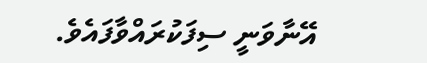އޭނާވަނީ ސިފަކުރައްވާފައެވެ.